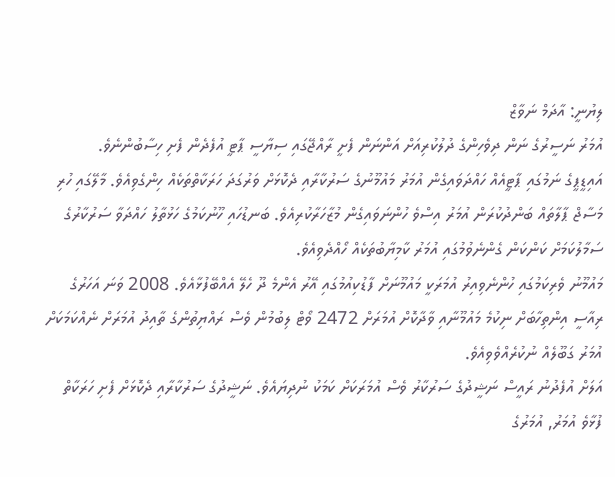ލިޔުނީ: އާދަމް ނަވާޒް
އުމަރު ނަސީރުގެ ނަން ދިވެހިންގެ ދުލުކުރިއަށް އަންނަން ފެށީ ރާއްޖޭގައި ސިޔާސީ ޕާޓީ އުފެދެން ފެށި ހިސާބުންނެވެ.
އައިޑީޕީގެ ނަމުގައި ޕާޓީއެއް ހައްދަވައިގެން އުމަރު މައުމޫނުގެ ސަރުކާރާއި ދެކޮޅަށް ވަރުގަދަ ހަރަކާތްތަކެއް ހިންގެވިއެވެ. މާލޭގައި ހުރި މަސާޖް ޕާލާތައް ބަންދުކުރަން އުމަރު އިސްވެ ހުންނަވައިގެން މުޒާހަރާކުރިއެވެ. ބަނޑުހައި ހޫނުކަމުގެ ހަޅުތާލު ހައްދަވާ ސަރުކާރުގެ ސަމާލުކަމަށް ކަންކަން ގެންނެވުމުގައި އުމަރު ކާމިޔާބުތަކެއް ހޯއްދެވިއެވެ.
މައުމޫނު ވެރިކަމުގައި ހުންނެވިއިރު އުމަރަކީ މައުމޫނަށް ފާޑުކިއުމުގައި އޭރު އެންމެ ދޫ ހެލޭ އެއްބޭފުޅާއެވެ. 2008 ވަނަ އަހަރުގެ ރިއާސީ އިންތިހާބަށް ނިކުމެ މައުމޫނާއި ވާދާކޮށް އުމަރަށް 2472 ވޯޓް ލިބުމުން ވެސް ރައްޔިތުންގެ ތާއިދު އުމަރަށް ނެއްކަމަކަށް އުމަރު ގަބޫލެއް ނުކުރެއްވެވިއެވެ.
އަލަށް އުފެދުނު ރައީސް ނަޝީދުގެ ސަރުކާރު ވެސް އުމަރަކަށް ކަމަކު ނުދިޔައެވެ. ނަޝީދުގެ ސަރުކާރާއި ދެކޮޅަށް ފެށި ހަރަކާތް ފުޅާވެ އުމަރު, އުމަރުގެ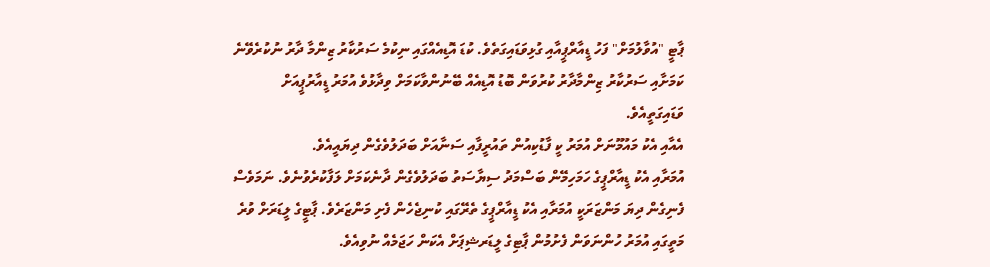ޕާޓީ "އުވާލުމަށް" ފަހު ޑީއާރްޕީއާއި ގުޅިވަޑައިގަތެވެ. ކުޑަ އޮޑިއެއްގައި ނިކުމެ ސަރުކާރު ޒިންމާ ދާރު ނުކުރެވޭނެ ކަމަށާއި ސަރުކާރު ޒިންމާދާރު ކުރުވަން ބޮޑު އޮޑިއެއް ބޭނުންވާކަމަށް ވިދާޅުވެ އުމަރު ޑީއާރުޕީއަށް ވަޑައިގަތީއެވެ.
އެއާއި އެކު މައުމޫނަށް އުމަރު ކީ ފާޑުކިއުން ތައުރީފާއި ސަނާއަށް ބަދަލުވެގެން ދިޔައީއެވެ.
އުމަރާއި އެކު ޑީއާރްޕީގެ ހަމަހިމޭން ބަސްމަދު ސިޔާސަތު ބަދަލުވެގެން ދާނެކަމަށް ލަފާކުރެވުނެވެ. ނަމަވެސް ފެނިގެން ދިޔަ މަންޒަރަކީ އުމަރާއި އެކު ޑީއާރްޕީގެ ތެރޭގައި ކުނިޖެހެން ފެށި މަންޒަރެވެ. ޕާޓީގެ ލީޑަރަށް ވުރެ މަތީގައި އުމަރު ހުންނަވަން ފެށުމުން ޕާޓިގެ ލީޑަރޝިޕަށް އެކަން ހަޖަމެއް ނުވިއެވެ.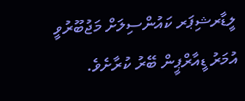ލީޑާރޝިޕަރ ކައުންސިލަށް މަޖުބޫރުވީ އުމަރު ޑީއާރްޕީން ބޭރު ކުރާށެވެ.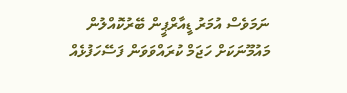ނަމަވެސް އުމަރު ޑީއާރްޕީން ބޭރުކޮއްލުން މައުމޫނަކަށް ހަޖަމް ކުރައްވަވަން ފަސޭހަފުޅެއް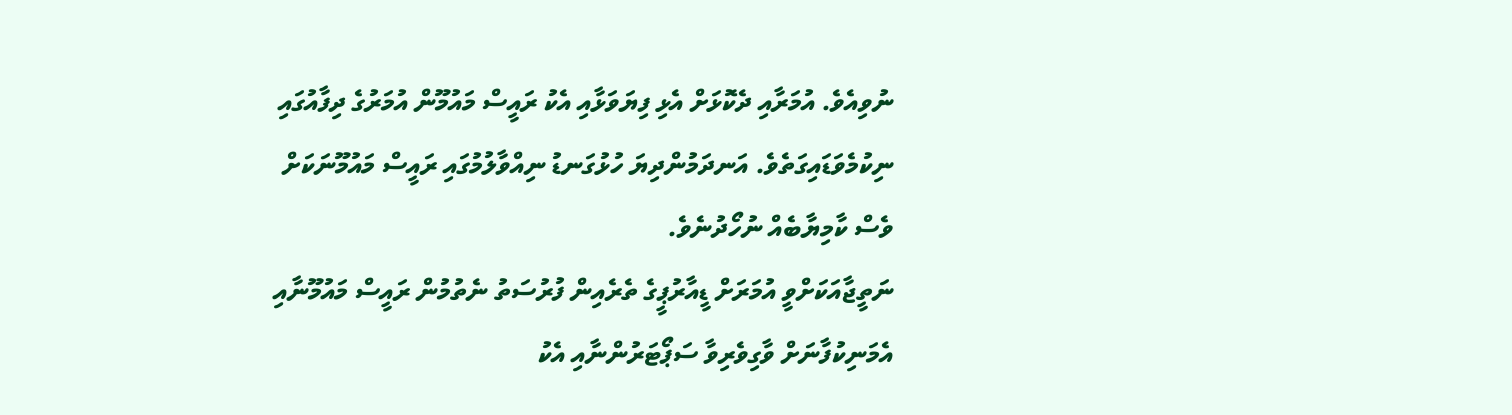ނުވިއެވެ. އުމަރާއި ދެކޮޅަށް އެޅި ފިޔަވަޅާއި އެކު ރައީސް މައުމޫން އުމަރުގެ ދިފާއުގައި ނިކުމެވަޑައިގަތެވެ. އަނދަމުންދިޔަ ހުޅުގަނޑު ނިއްވާލުމުގައި ރައީސް މައުމޫނަކަށް ވެސް ކާމިޔާބެއް ނުހޯދުނެވެ.
ނަތީޖާއަކަށްވީ އުމަރަށް ޑީއާރުޕީގެ ތެރެއިން ފުރުސަތު ނެތުމުން ރައީސް މައުމޫނާއި އެމަނިކުފާނަށް ވާގިވެރިވާ ސަޕޯޓަރުންނާއި އެކު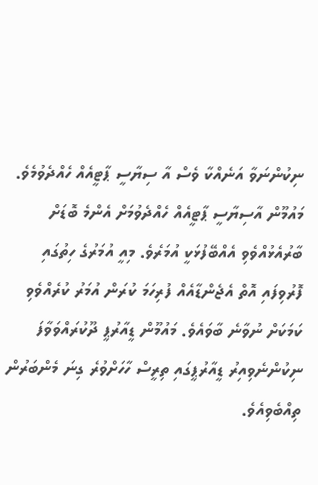ނިކުންނަވާ އަނެއްކާ ވެސް އާ ސިޔާސީ ޕާޓީއެއް ހެއްދެވުމެވެ.
މައުމޫން އާސިޔާސީ ޕާޓީއެއް ހެއްދެވުމަށް އެންމެ ބޮޑަށް ބާރުއެޅުއްވެވި އެއްބޭފުޅަކީ އުމަރެވެ. މިއީ އުމަރުގެ ހިތުގައި ފޮރުވިފައި އޮތް އެޖެންޑާއެއް ފުރިހަމަ ކުރަން އުމަރު ކުރެއްވެވި ކަމަކަށް ނުވާނެ ބާވައެވެ. މައުމޫން ޑީއާރުޕީ ދޫކުރައްވަވާފަ ނިކުންނެވިއިރު ޑީއާރުޕީގައި ތިރީސް ހާހަށްވުރެ ގިނަ މެންބަރުން ތިއްބެވިއެވެ.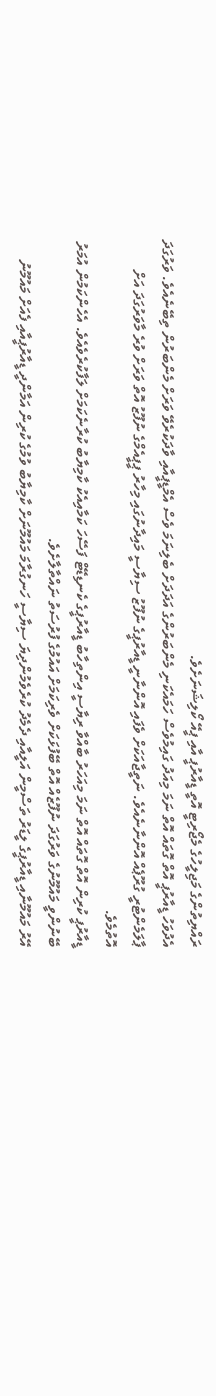ރައްޔިތުންގެ މަޖިލީހުގެ މެޖޯރިޓީ އޮތީ ޑީއާރުޕީ އާއި ޕީއޭ ކޯލިޝަނަށެވެ.
އެދުވަހު ޑީއާރުޕީ އޮތް ގޮތައް އޮތް ނަމަ މިއަދު ގައިމުވެސް ހަމައެކަނި މެންބަރުންގެ އަދަދަށް ބެލިނަމަ ވެސް އެމްޑީޕީއާއި ވާދަކުރެވޭ ވަރަށް މެންބަރުން ތިބޭނެއެވެ. ވަރުގަދަ ޕާލަމެންޓުރީ ގުރޫޕެއް އޮންނާނެއެވެ. ނަތީޖާއަކަށް ވެފައި އޮންނާނީ ޑީއާރުޕީގެ ނުފޫޒު ސިޔާސީ މައިދާނުގައި މިހާރު ޕީޕީއެމްގެ ނުފޫޒު އޮތް ވަރަށް ވުރެ މާވަރުގަދަ އަށް އޮތުމެވެ.
ޑީއާރުޕީ ކުރިން އޮތް ގޮތައް އޮތް ނަމަ މިއަހަރު ބާއްވާ ރިޔާސީ އިންތިހާބު ޑީއާރުޕީގެ ކެނޑިޑޭޓް ފަސޭހަ ކަމާއިއެކު ކާމިޔާބު ކުރާނެކަމަށް ލަފާކުރެވެއެވެ. އެހެންކަމުން އުމަރު ބޭނުންވީ މައުމޫނުގެ ވަރުގަދަ ނުފޫޒެއް އޮތް ބޭފުޅަކަށް ވެރިކަމަށް އައުމުގެ ފުރުސަތު ނައްތާލާށެވެ.
އޭރު މައުމޫނާއި ޑީއާރުޕީގެ ލީޑަރު ތަސްމީން އަލީއާއި ދެމެދު ކުރެވެމުންދިޔަ ސިޔާސީ ހަނގުރާމަ މައުމޫނަށް ކާމިޔާބު ވުމުގެ ކުރިން އަމާންދީ ޑީއާރުޕީއާއި ފެއަށް މައުމޫނު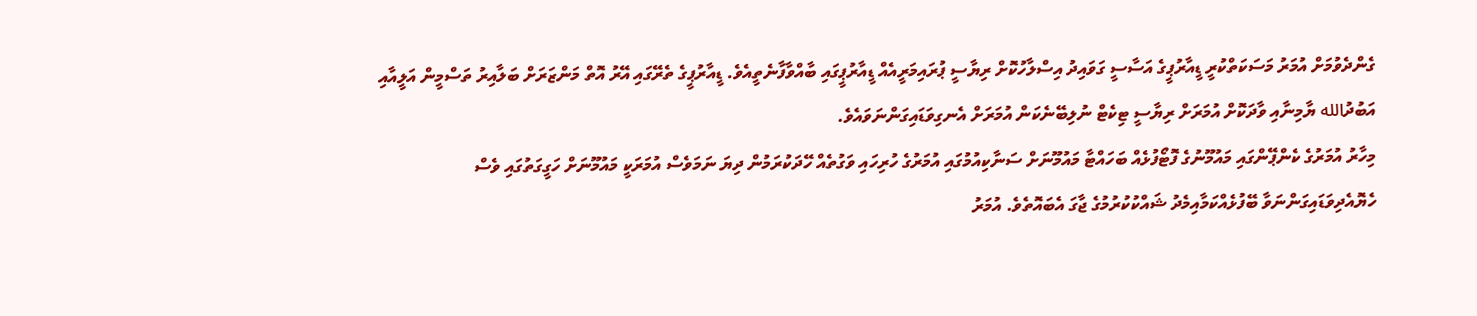ގެންދެވުމަށް އުމަރު މަސަކަތްކުރީ ޑީއާރުޕީގެ އަސާސީ ގަވައިދު އިސްލާހުކޮށް ރިޔާސީ ޕުރައިމަރީއެއް ޑީއާރުޕީގައި ބާއްވާފާނެތީއެވެ. ޑީއާރުޕީގެ ތެރޭގައި އޭރު އޮތް މަންޒަރަށް ބަލާއިރު ތަސްމީން އަލީއާއި އަބުދުالله ޔާމިނާއި ވާދަކޮށް އުމަރަށް ރިޔާސީ ޓިކެޓް ނުލިބޭނެކަން އުމަރަށް އެނގިވަޑައިގަންނަވައެވެ.
މިހާރު އުމަރުގެ ކެންޕޭންގައި މައުމޫނުގެ ފޮޓޯފުޅެއް ބަހައްޓާ މައުމޫނަށް ސަނާކިއުމުގައި އުމަރުގެ ހުރިހައި ވަގުތެއް ހޭދަކުރަމުން ދިޔަ ނަމަވެސް އުމަރަކީ މައުމޫނަށް ހަގީގަތުގައި ވެސް ހެޔޮއެދިވަޑައިގަންނަވާ ބޭފުޅެއްކަމާއިމެދު ޝައްކުކުރުމުގެ ޖާގަ އެބައޮތެވެ. އުމަރު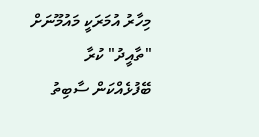މިހާރު އުމަރަކީ މައުމޫނަށް "ތާއީދު" ކުރާ ބޭފުޅެއްކަން ސާބިތު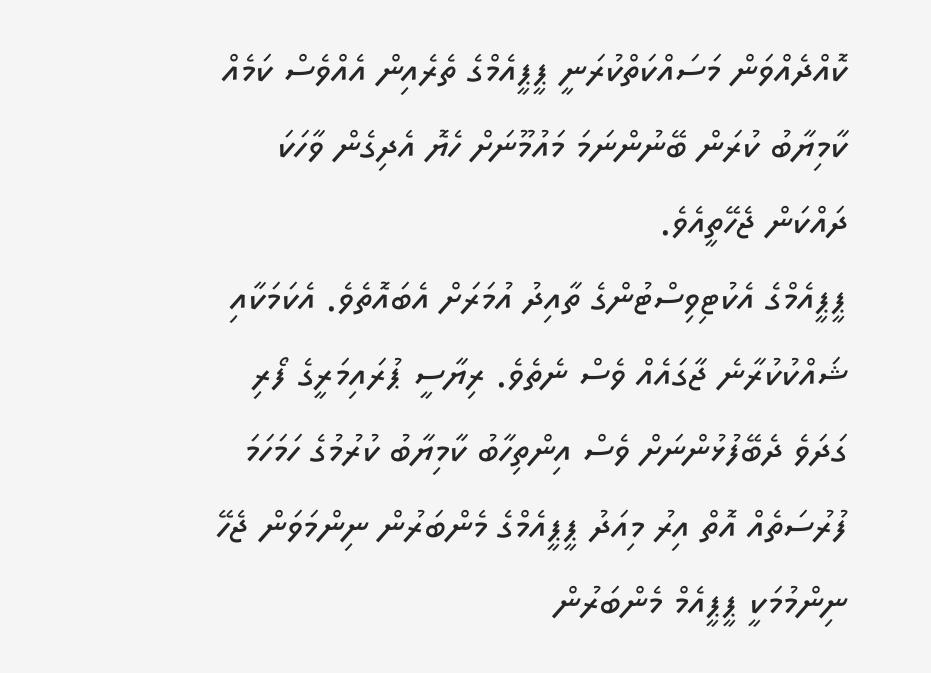ކޮއްދެއްވަން މަސައްކަތްކުރަނީ ޕީޕީއެމްގެ ތެރެއިން އެއްވެސް ކަމެއް ކާމިޔާބު ކުރަން ބޭނުންނަމަ މައުމޫނަށް ހެޔޮ އެދިގެން ވާހަކަ ދައްކަން ޖެހޭތީއެވެ.
ޕީޕީއެމްގެ އެކުޓިވިސްޓުންގެ ތާއިދު އުމަރަށް އެބައޮތެވެ. އެކަމަކާއި ޝައްކުކުރާނެ ޖާގައެއް ވެސް ނެތެވެ. ރިޔާސީ ޕުރައިމަރީގެ ފޯރި ގަދަވެ ދެބޭފުޅުންނަށް ވެސް އިންތިހާބު ކާމިޔާބު ކުރުމުގެ ހަމަހަމަ ފުރުސަތެއް އޮތް އިރު މިއަދު ޕީޕީއެމްގެ މެންބަރުން ނިންމަވަން ޖެހޭ ނިންމުމަކީ ޕީޕީއެމް މެންބަރުން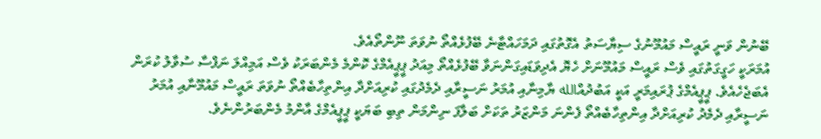ބޭނުން ވަނީ ރައީސް މައުމޫނުގެ ސިޔާސަތު އެގޮތުގައި ދަމަހައްޓާނެ ބޭފުޅެއްތޯ ނުވަތަ ނޫންތޯއެވެ.
އުމަރަކީ ހަގީގަތުގައި ވެސް ރައީސް މައުމޫނަށް ހެޔޮ އެދިވަޑައިގަންނަވާ ބޭފުޅެއްތޯ މިއަދު ޕީޕީއެމްގެ ކޮންމެ މެންބަރަކު ވެސް އަމިއްލަ ނަފްސާ ސުވާލު ކުރަން އެބަޖެހެއެވެ. ޕީޕީއެމްގެ ޕުރައިމަރީ އަކީ އަބުދުއްالله ޔާމިނާއި އުމަރު ނަސީރާއި ދެމެދުގައި ކުރިއަށްދާ އިންތިހާބެއްތޯ ނުވަތަ ރައީސް މައުމޫނާއި އުމަރު ނަސީރާއި ދެމެދު ކުރިއަށްދާ އިންތިހާބެއްތޯ ފެންނަ މަންޒަރު ތަކަށް ބަލާފަ ނިންމަން ތިބި ބަޔަކީ ޕީޕީއެމްގެ އާންމު މެންބަރުންނެވެ.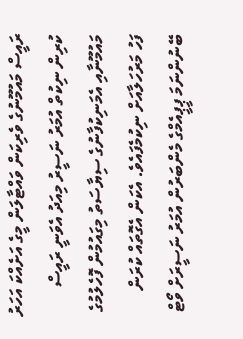ރައީސް މައުމޫނުގެ ވެރިކަން ވައްޓާލަން މީގެ އަށެއްކަ އަހަރު ކުރިން ނިކުތް އުމަރު ނަސީރު މިއަދު އެވަނީ ރައީސް މައުމޫނާއި އެމަނިކުފާނުގެ ސިޔާސަތު މިގައުމުން ފޮހެލުމުގެ ފަހު މަރުހަލާއަށް ނިކުމެފައެވެ. އެކަން އެގޮތައް ކުރަން ބޭނުންނަމަ ޕީޕީއެމްގެ މެންބަރުން އުމަރު ނަސީރަށް ވޯޓް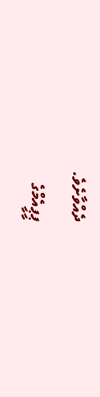ދެއްވާށެވެ.
ޕީޕީއެމްގެ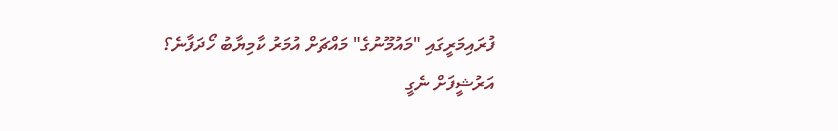ފުރައިމަރީގައި "މައުމޫނުގެ" މައްޗަށް އުމަރު ކާމިޔާބު ހޯދަފާނެ؟
އަރުޝީފަށް ނެގީ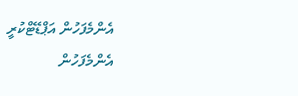އެންމެފަހުން އަޕްޑޭޓްކުރީ
އެންމެފަހުން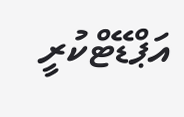އަޕްޑޭޓްކުރީ